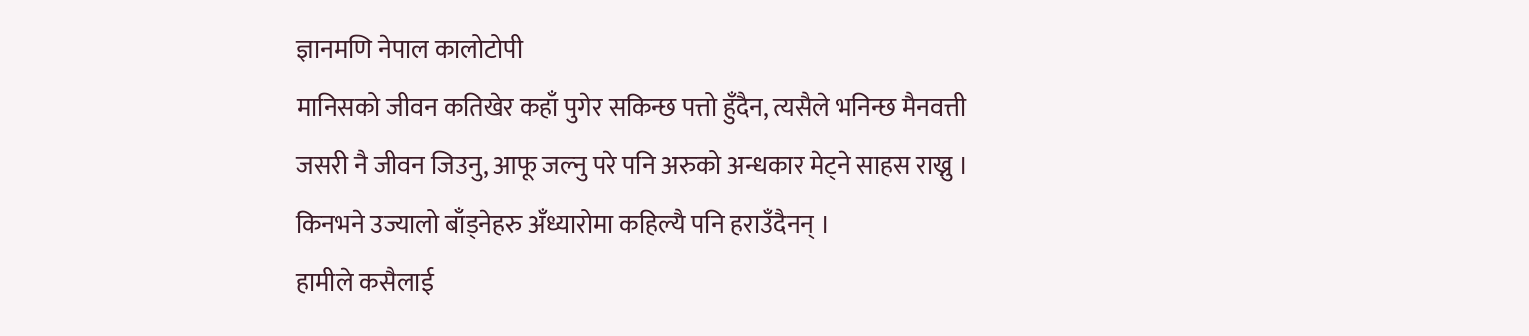ज्ञानमणि नेपाल कालोटोपी
मानिसको जीवन कतिखेर कहाँ पुगेर सकिन्छ पत्तो हुँदैन, त्यसैले भनिन्छ मैनवत्ती जसरी नै जीवन जिउनु, आफू जल्नु परे पनि अरुको अन्धकार मेट्ने साहस राख्नु । किनभने उज्यालो बाँड्नेहरु अँध्यारोमा कहिल्यै पनि हराउँदैनन् ।
हामीले कसैलाई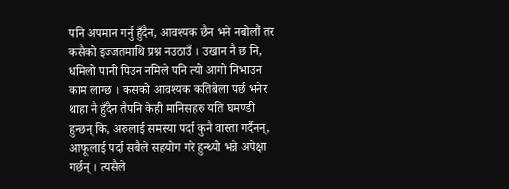पनि अपमान गर्नु हुँदैन, आवश्यक छैन भने नबोलौं तर कसैको इज्जतमाथि प्रश्न नउठाउँ । उखान नै छ नि, धमिलो पानी पिउन नमिले पनि त्यो आगो निभाउन काम लाग्छ । कसको आवश्यक कतिबेला पर्छ भनेर थाहा नै हुँदैन तैपनि केही मानिसहरु यति घमण्डी हुन्छन् कि, अरुलाई समस्या पर्दा कुनै वास्ता गर्दैनन्, आफूलाई पर्दा सबैले सहयोग गरे हुन्थ्यो भन्ने अपेक्षा गर्छन् । त्यसैले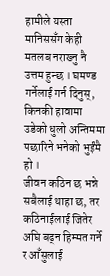हामीले यस्ता मानिससँग केही मतलब नराख्नु नै उत्तम हुन्छ । घमण्ड गर्नेलाई गर्न दिनुस्, किनकी हावामा उडेको धुलो अन्तिममा पछारिने भनेको भुईंमै हो ।
जीवन कठिन छ भन्ने सबैलाई थाहा छ, तर कठिनाईलाई जितेर अघि बढ्न हिम्मत गर्ने र आँसुलाई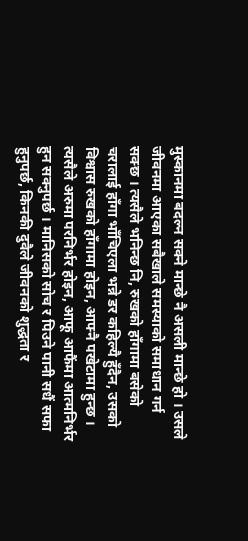मुस्कानमा बदल्न सक्ने मान्छे नै असली मान्छे हो । उसले जीवनमा आएका सबैखाले समस्याको समाधान गर्न सक्छ । त्यसैले भनिन्छ नि, रुखको हाँगामा बसेको चरालाई हाँगा भाँचिएला भन्ने डर कहिल्यै हुँदैन, उसको विश्वास रुखको हाँगामा होइन, आफ्नै पखेटामा हुन्छ । त्यसैले अरुमा परनिर्भर होइन, आफू आफैंमा आत्मनिर्भर हुन सक्नुपर्छ । मानिसको सोच र पिउने पानी सधैं सफा हुनुपर्छ, किनकी दुवैले जीवनको शुद्धता र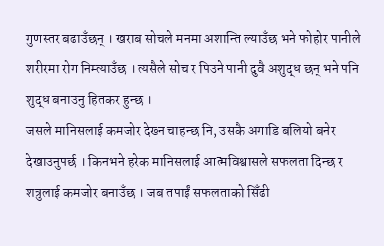गुणस्तर बढाउँछन् । खराब सोचले मनमा अशान्ति ल्याउँछ भने फोहोर पानीले शरीरमा रोग निम्त्याउँछ । त्यसैले सोच र पिउने पानी दुवै अशुद्ध छन् भने पनि शुद्ध बनाउनु हितकर हुन्छ ।
जसले मानिसलाई कमजोर देख्न चाहन्छ नि, उसकै अगाडि बलियो बनेर देखाउनुपर्छ । किनभने हरेक मानिसलाई आत्मविश्वासले सफलता दिन्छ र शत्रुलाई कमजोर बनाउँछ । जब तपाईं सफलताको सिँढी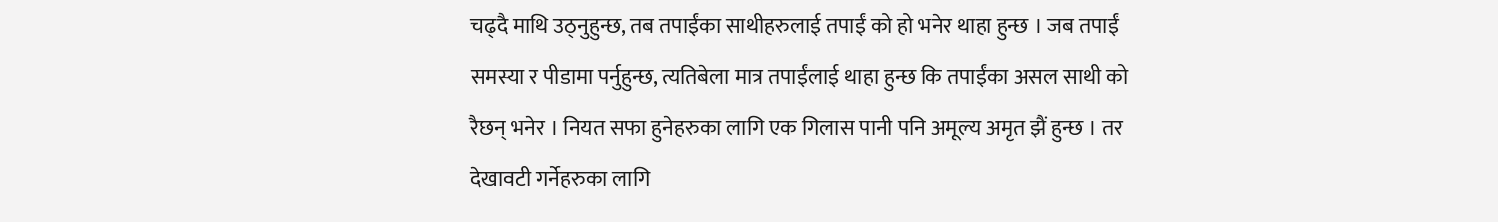चढ्दै माथि उठ्नुहुन्छ, तब तपाईंका साथीहरुलाई तपाईं को हो भनेर थाहा हुन्छ । जब तपाईं समस्या र पीडामा पर्नुहुन्छ, त्यतिबेला मात्र तपाईंलाई थाहा हुन्छ कि तपाईंका असल साथी को रैछन् भनेर । नियत सफा हुनेहरुका लागि एक गिलास पानी पनि अमूल्य अमृत झैं हुन्छ । तर देखावटी गर्नेहरुका लागि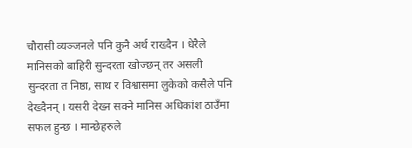चौरासी व्यञ्जनले पनि कुनै अर्थ राख्दैन । धेरैले मानिसको बाहिरी सुन्दरता खोज्छन् तर असली सुन्दरता त निष्ठा, साथ र विश्वासमा लुकेको कसैले पनि देख्दैनन् । यसरी देख्न सक्ने मानिस अधिकांश ठाउँमा सफल हुन्छ । मान्छेहरुले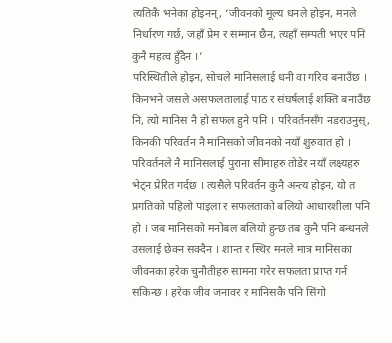त्यतिकै भनेका होइनन्, ‘जीवनको मूल्य धनले होइन, मनले निर्धारण गर्छ, जहाँ प्रेम र सम्मान छैन, त्यहाँ सम्पती भएर पनि कुनै महत्व हुँदैन ।’
परिस्थितीले होइन, सोचले मानिसलाई धनी वा गरिव बनाउँछ । किनभने जसले असफलतालाई पाठ र संघर्षलाई शक्ति बनाउँछ नि, त्यो मानिस नै हो सफल हुने पनि । परिवर्तनसँग नडराउनुस्, किनकी परिवर्तन नै मानिसको जीवनको नयाँ शुरुवात हो । परिवर्तनले नै मानिसलाई पुराना सीमाहरु तोडेर नयाँ लक्ष्यहरु भेट्न प्रेरित गर्दछ । त्यसैले परिवर्तन कुनै अन्त्य होइन, यो त प्रगतिको पहिलो पाइला र सफलताको बलियो आधारशीला पनि हो । जब मानिसको मनोबल बलियो हुन्छ तब कुनै पनि बन्धनले उसलाई छेक्न सक्दैन । शान्त र स्थिर मनले मात्र मानिसका जीवनका हरेक चुनौतीहरु सामना गरेर सफलता प्राप्त गर्न सकिन्छ । हरेक जीव जनावर र मानिसकै पनि सिंगो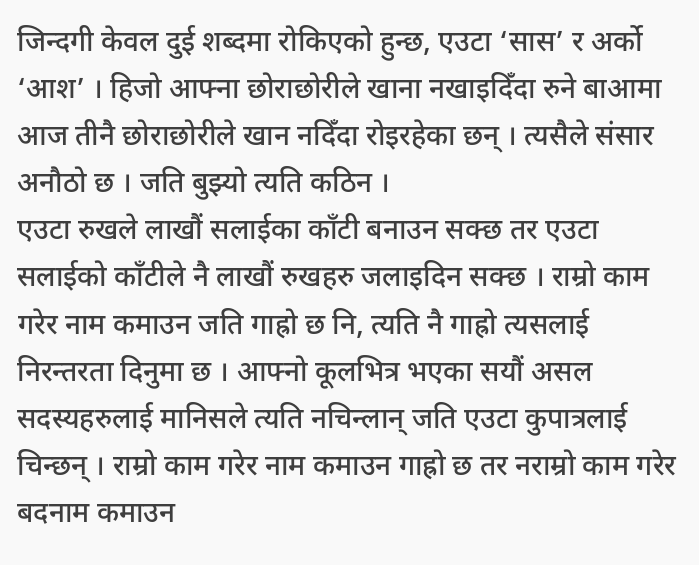जिन्दगी केवल दुई शब्दमा रोकिएको हुन्छ, एउटा ‘सास’ र अर्को ‘आश’ । हिजो आफ्ना छोराछोरीले खाना नखाइदिँदा रुने बाआमा आज तीनै छोराछोरीले खान नदिँदा रोइरहेका छन् । त्यसैले संसार अनौठो छ । जति बुझ्यो त्यति कठिन ।
एउटा रुखले लाखौं सलाईका काँटी बनाउन सक्छ तर एउटा सलाईको काँटीले नै लाखौं रुखहरु जलाइदिन सक्छ । राम्रो काम गरेर नाम कमाउन जति गाह्रो छ नि, त्यति नै गाह्रो त्यसलाई निरन्तरता दिनुमा छ । आफ्नो कूलभित्र भएका सयौं असल सदस्यहरुलाई मानिसले त्यति नचिन्लान् जति एउटा कुपात्रलाई चिन्छन् । राम्रो काम गरेर नाम कमाउन गाह्रो छ तर नराम्रो काम गरेर बदनाम कमाउन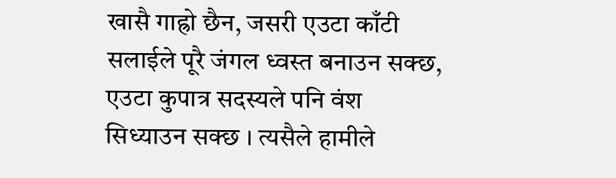खासै गाह्रो छैन, जसरी एउटा काँटी सलाईले पूरै जंगल ध्वस्त बनाउन सक्छ, एउटा कुपात्र सदस्यले पनि वंश सिध्याउन सक्छ । त्यसैले हामीले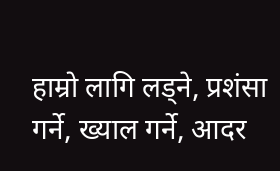हाम्रो लागि लड्ने, प्रशंसा गर्ने, ख्याल गर्ने, आदर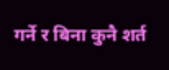गर्ने र बिना कुनै शर्त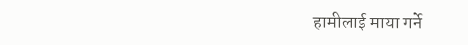हामीलाई माया गर्ने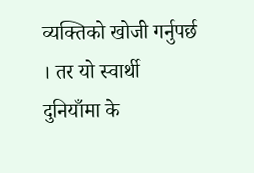व्यक्तिको खोजी गर्नुपर्छ । तर यो स्वार्थी दुनियाँमा के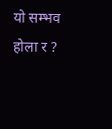यो सम्भव होला र ?